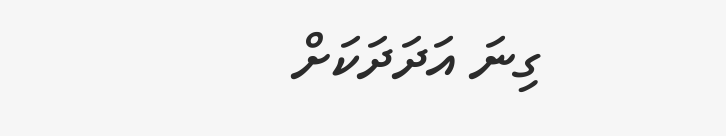ގިނަ އަދަދަކަށް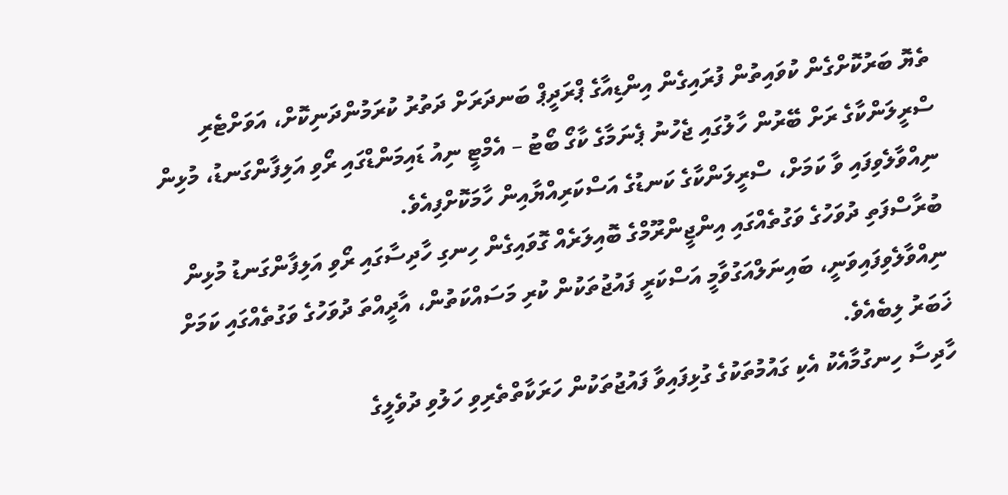ތެޔޮ ބަރުކޮށްގެން ކުވައިތުން ފުރައިގެން އިންޑިއާގެ ޕްރަދީޕް ބަނދަރަށް ދަތުރު ކުރަމުންދަނިކޮށް، އަވަށްޓެރި ސްރީލަންކާގެ ރަށް ބޭރުން ހާލުގައި ޖެހުނު ޕެނަމާގެ ކާގޯ ބޯޓު – އެމްޓީ ނިއު ޑައިމަންޑްގައި ރޯވި އަލިފާންގަނޑު، މުޅިން ނިއްވާލެވިފައި ވާ ކަމަށް، ސްރީލަންކާގެ ކަނޑުގެ އަސްކަރިއްޔާއިން ހާމަކޮށްފިއެވެ.
ބުރާސްފަތި ދުވަހުގެ ވަގުތެއްގައި އިންޖީންރޫމްގެ ބޮއިލަރެއް ގޮވައިގެން ހިނގި ހާދިސާގައި ރޯވި އަލިފާންގަނޑު މުޅިން ނިއްވާލެވިފައިވަނީ، ބައިނަލްއަގުވާމީ އަސްކަރީ ފައުޖުތަކުން ކުރި މަސައްކަތުން، އާދީއްތަ ދުވަހުގެ ވަގުތެއްގައި ކަމަށް ޚަބަރު ލިބެއެވެ.
ހާދިސާ ހިނގުމާއެކު އެކި ގައުމުތަކުގެ ގުޅިފައިވާ ފައުޖުތަކުން ހަރަކާތްތެރިވި ހަލުވި ދުވެލީގެ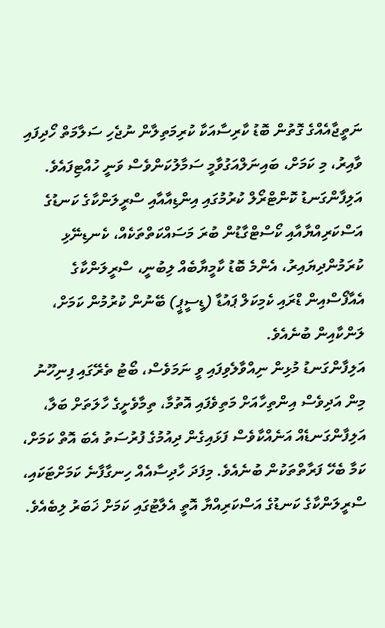ނަތީޖާއެއްގެ ގޮތުން ބޮޑު ކާރިސާއަކާ ކުރިމަތިލާން ނުޖެހި ސަލާމަތް ހޯދިފައި ވާއިރު، މި ކަމަށް، ބައިނަލްއަގުވާމީ ސަމާލުކަންވެސް ވަނީ ހުއްޓިފައެވެ.
އަލިފާންގަނޑު ކޮންޓްރޯލް ކުރުމުގައި އިންޑިއާއާއި ސްރީލަންކާގެ ކަނޑުގެ އަސްކަރިއްޔާއާއި ކޯސްޓްގާޑުން ބުރަ މަސައްކަތްތަކެއް، ކެނޑިނޭޅި ކުރަމުންދިޔައިރު، އެންމެ ބޮޑު ކާމީޔާބެއް ލިބުނީ، ސްރީލަންކާގެ އެއާފޯސްއިން ޑްރައި ކެމިކަލް ޕައުޑާ (ޑީސީޕީ) ބޭނުން ކުރުމުން ކަމަށް، ލަންކާއިން ބުނެއެވެ.
އަލިފާންގަނޑު މުޅިން ނިއްވާލެވިފައި ވީ ނަމަވެސް، ބޯޓު ތެރޭގައި ފިނިހޫނު މިން އަދިވެސް އިންތިހާއަށް މަތިވެފައި އޮތުމާ، ތިމާވެށީގެ ހާލަތަށް ބަލާ، އަލިފާންގަނޑެއް އަނެއްކާވެސް ފަޅައިގެން ދިއުމުގެ ފުރުސަތު އެބަ އޮތް ކަމަށް، ކަމާ ބެހޭ ފަރާތްތަކުން ބުނެއެވެ. މިފަދަ ހާދިސާއެއް ހިނގާފާނެ ކަމަށްޓަކައި، ސްރީލަންކާގެ ކަނޑުގެ އަސްކަރިއްޔާ އޮތީ އެލާޓުގައި ކަމަށް ޚަބަރު ލިބެއެވެ.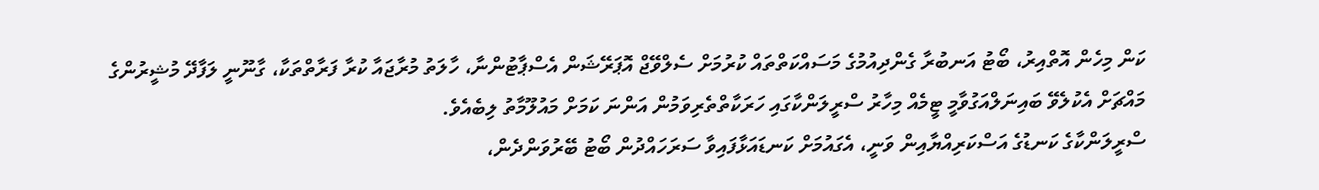ކަން މިހެން އޮތްއިރު، ބޯޓު އަނބުރާ ގެންދިއުމުގެ މަސައްކަތްތައް ކުރުމަށް ސެލްވޭޖް އޮޕަރޭޝަން އެސްޕާޓުންނާ، ހާލަތު މުރާޖައާ ކުރާ ފަރާތްތަކާ، ގާނޫނީ ލަފާދޭ މުޝީރުންގެ މައްޗަށް އެކުލެވޭ ބައިނަލްއަގުވާމީ ޓީމެއް މިހާރު ސްރީލަންކާގައި ހަރަކާތްތެރިވަމުން އަންނަ ކަމަށް މައުލޫމާތު ލިބެއެވެ.
ސްރީލަންކާގެ ކަނޑުގެ އަސްކަރިއްޔާއިން ވަނީ، އެގައުމަށް ކަނޑައަޅާފައިވާ ސަރަހައްދުން ބޯޓު ބޭރުވަންދެން،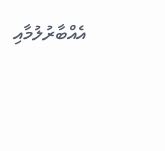އެއްބާރުލުމާއި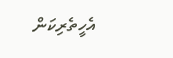އެހީތެރިކަން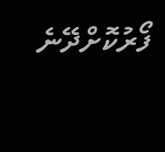ފޯރުކޮށްދޭނެ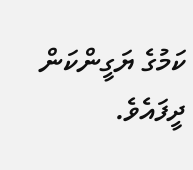ކަމުގެ ޔަގީންކަން ދީފައެވެ.